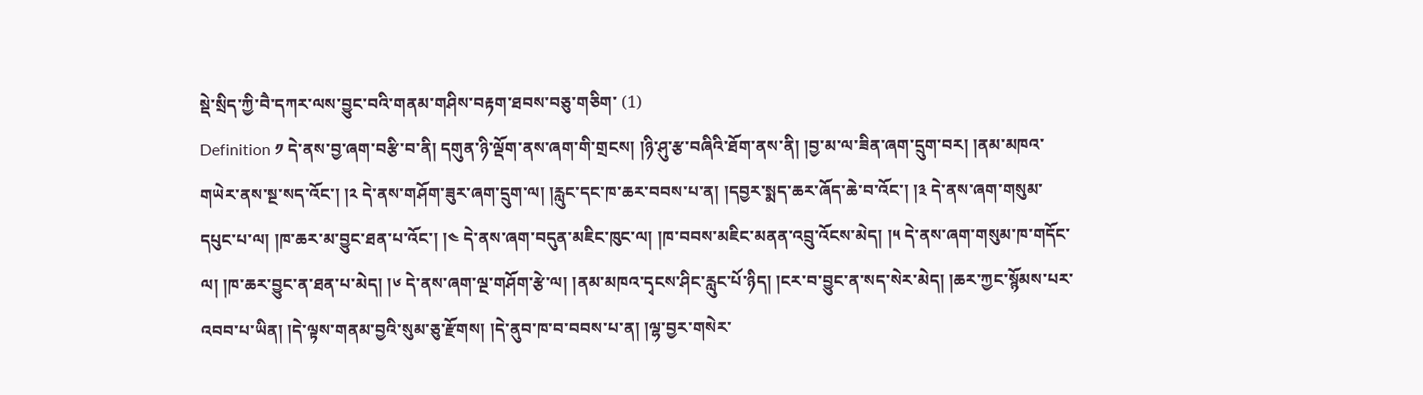སྡེ་སྲིད་ཀྱི་བཻ་དཀར་ལས་བྱུང་བའི་གནམ་གཤིས་བརྟག་ཐབས་བཅུ་གཅིག་ (1)
Definition ༡ དེ་ནས་བྱ་ཞག་བརྩི་བ་ནི། དགུན་ཉི་ལྡོག་ནས་ཞག་གི་གྲངས། །ཉི་ཤུ་རྩ་བཞིའི་ཐོག་ནས་ནི། །བྱ་མ་ལ་ཟིན་ཞག་དྲུག་བར། །ནམ་མཁའ་གཡེར་ནས་སྔ་སད་འོང་། །༢ དེ་ནས་གཤོག་ཟུར་ཞག་དྲུག་ལ། །རླུང་དང་ཁ་ཆར་བབས་པ་ན། །དབྱར་སྨད་ཆར་ཞོད་ཆེ་བ་འོང་། །༣ དེ་ནས་ཞག་གསུམ་དཔུང་པ་ལ། །ཁ་ཆར་མ་བྱུང་ཐན་པ་འོང་། །༤ དེ་ནས་ཞག་བདུན་མཇིང་ཁུང་ལ། །ཁ་བབས་མཇིང་མནན་འབྲུ་འོངས་མེད། །༥ དེ་ནས་ཞག་གསུམ་ཁ་གདོང་ལ། །ཁ་ཆར་བྱུང་ན་ཐན་པ་མེད། །༦ དེ་ནས་ཞག་ལྔ་གཤོག་རྩེ་ལ། །ནམ་མཁའ་དྭངས་ཤིང་རླུང་པོ་ཉིད། །ངར་བ་བྱུང་ན་སད་སེར་མེད། །ཆར་ཀྱང་སྙོམས་པར་འབབ་པ་ཡིན། །དེ་ལྟས་གནམ་བྱའི་སུམ་ཅུ་རྫོགས། །དེ་ནུབ་ཁ་བ་བབས་པ་ན། །ལྷ་བྱར་གསེར་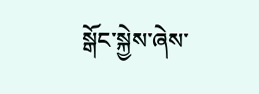སྒོང་སྐྱེས་ཞེས་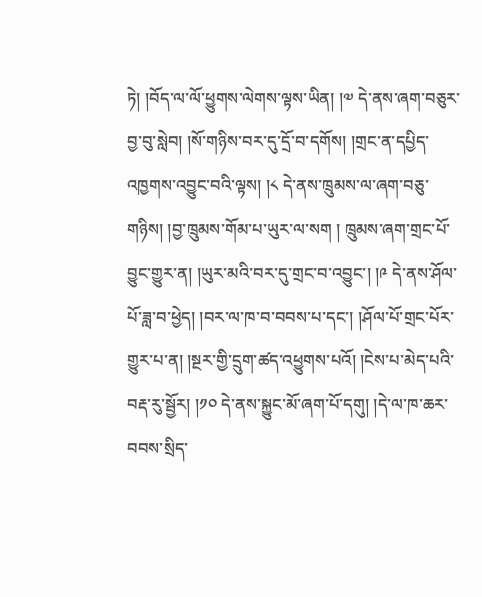ཏེ། །བོད་ལ་ལོ་ཕྱུགས་ལེགས་ལྟས་ཡིན། །༧ དེ་ནས་ཞག་བཅུར་བྱ་བུ་སླེབ། །སོ་གཉིས་བར་དུ་དྲོ་བ་དགོས། །གྲང་ན་དཔྱིད་འཁྱགས་འབྱུང་བའི་ལྟས། །༨ དེ་ནས་ཁྲུམས་ལ་ཞག་བཅུ་གཉིས། །བྱ་ཁྲུམས་གོམ་པ་ཡུར་ལ་སག ། ཁྲུམས་ཞག་གྲང་པོ་བྱུང་གྱུར་ན། །ཡུར་མའི་བར་དུ་གྲང་བ་འབྱུང་། །༩ དེ་ནས་ཤོལ་པོ་ཟླ་བ་ཕྱེད། །བར་ལ་ཁ་བ་བབས་པ་དང་། །ཤོལ་པོ་གྲང་པོར་གྱུར་པ་ན། །སྔར་གྱི་དྲུག་ཚད་འཕྱུགས་པའོ། །ངེས་པ་མེད་པའི་བརྡ་རུ་སྦྱོར། །༡༠ དེ་ནས་སྐྱུང་མོ་ཞག་པོ་དགུ། །དེ་ལ་ཁ་ཆར་བབས་སྲིད་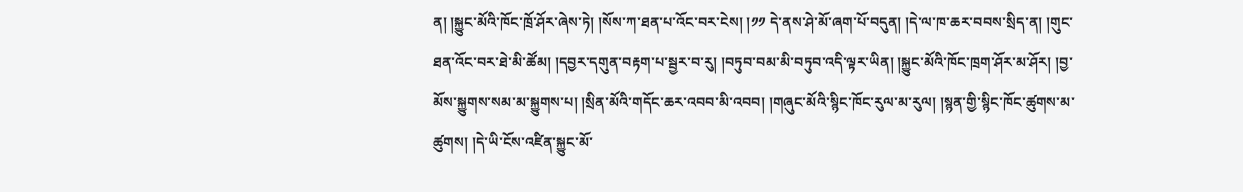ན། །སྐྱུང་མོའི་ཁོང་ཁྲོ་ཤོར་ཞེས་ཏེ། །སོས་ཀ་ཐན་པ་འོང་བར་ངེས། །༡༡ དེ་ནས་ཤེ་མོ་ཞག་པོ་བདུན། །དེ་ལ་ཁ་ཆར་བབས་སྲིད་ན། །གུང་ཐན་འོང་བར་ཐེ་མི་ཚོམ། །དབྱར་དགུན་བརྟག་པ་སྦྱར་བ་རུ། །བཏུབ་བམ་མི་བཏུབ་འདི་ལྟར་ཡིན། །སྐྱུང་མོའི་ཁོང་ཁྲག་ཤོར་མ་ཤོར། །བྱ་མོས་སྐྱུགས་སམ་མ་སྐྱུགས་པ། །སྲིན་མོའི་གདོང་ཆར་འབབ་མི་འབབ། །གཞུང་མོའི་སྙིང་ཁོང་རུལ་མ་རུལ། །སྙན་གྱི་སྙིང་ཁོང་ཚུགས་མ་ཚུགས། །དེ་ཡི་ངོས་འཛིན་སྐྱུང་མོ་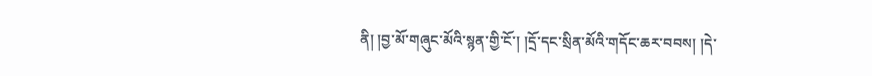ནི། །བྱ་མོ་གཞུང་མོའི་སྙན་གྱི་ངོ་། །དྲོ་དང་སྲིན་མོའི་གདོང་ཆར་བབས། །དེ་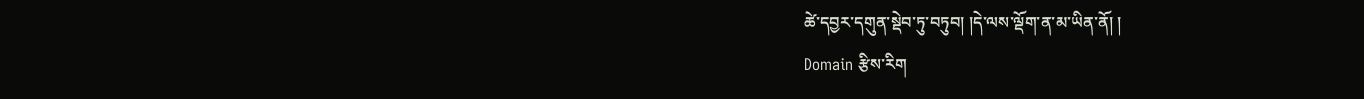ཚེ་དབྱར་དགུན་སྡེབ་ཏུ་བཏུབ། །དེ་ལས་ལྡོག་ན་མ་ཡིན་ནོ། །
Domain རྩིས་རིག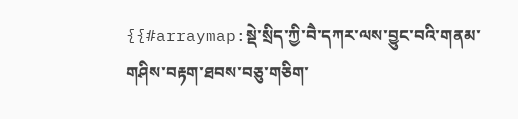{{#arraymap:སྡེ་སྲིད་ཀྱི་བཻ་དཀར་ལས་བྱུང་བའི་གནམ་གཤིས་བརྟག་ཐབས་བཅུ་གཅིག་